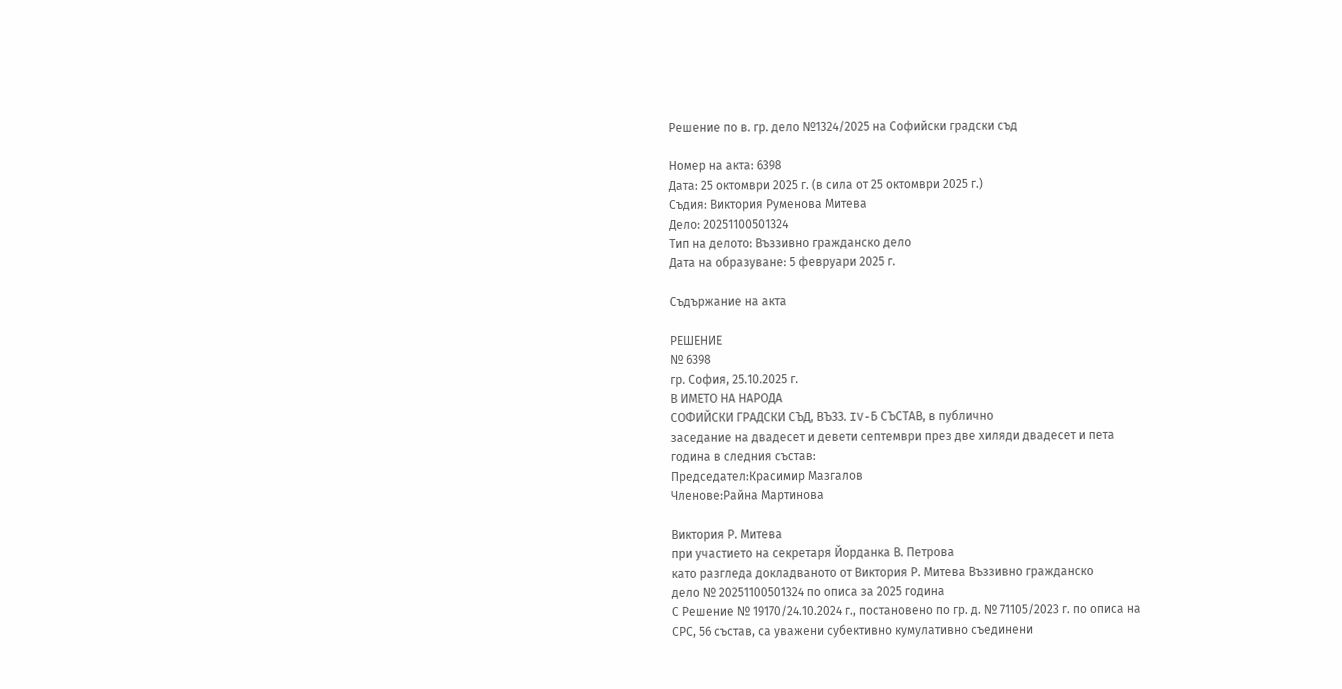Решение по в. гр. дело №1324/2025 на Софийски градски съд

Номер на акта: 6398
Дата: 25 октомври 2025 г. (в сила от 25 октомври 2025 г.)
Съдия: Виктория Руменова Митева
Дело: 20251100501324
Тип на делото: Въззивно гражданско дело
Дата на образуване: 5 февруари 2025 г.

Съдържание на акта

РЕШЕНИЕ
№ 6398
гр. София, 25.10.2025 г.
В ИМЕТО НА НАРОДА
СОФИЙСКИ ГРАДСКИ СЪД, ВЪЗЗ. IV-Б СЪСТАВ, в публично
заседание на двадесет и девети септември през две хиляди двадесет и пета
година в следния състав:
Председател:Красимир Мазгалов
Членове:Райна Мартинова

Виктория Р. Митева
при участието на секретаря Йорданка В. Петрова
като разгледа докладваното от Виктория Р. Митева Въззивно гражданско
дело № 20251100501324 по описа за 2025 година
С Решение № 19170/24.10.2024 г., постановено по гр. д. № 71105/2023 г. по описа на
СРС, 56 състав, са уважени субективно кумулативно съединени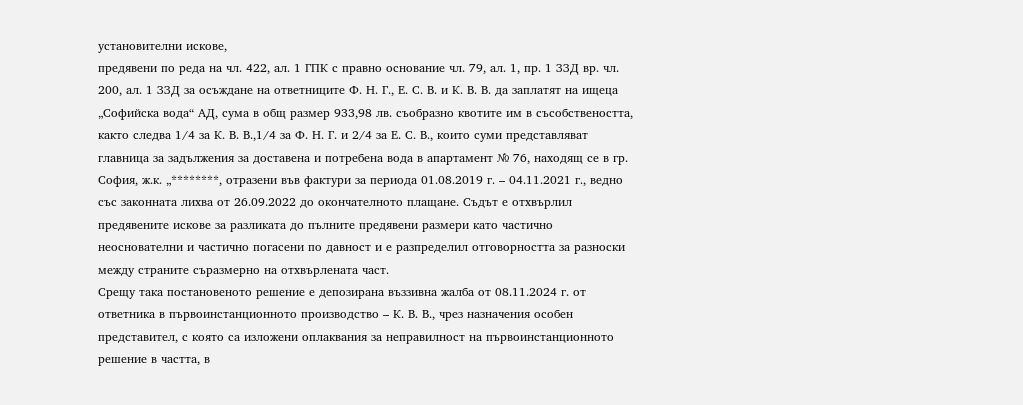установителни искове,
предявени по реда на чл. 422, ал. 1 ГПК с правно основание чл. 79, ал. 1, пр. 1 ЗЗД вр. чл.
200, ал. 1 ЗЗД за осъждане на ответниците Ф. Н. Г., Е. С. В. и К. В. В. да заплатят на ищеца
„Софийска вода“ АД, сума в общ размер 933,98 лв. съобразно квотите им в съсобствеността,
както следва 1/4 за К. В. В.,1/4 за Ф. Н. Г. и 2/4 за Е. С. В., които суми представляват
главница за задължения за доставена и потребена вода в апартамент № 76, находящ се в гр.
София, ж.к. „********, отразени във фактури за периода 01.08.2019 г. – 04.11.2021 г., ведно
със законната лихва от 26.09.2022 до окончателното плащане. Съдът е отхвърлил
предявените искове за разликата до пълните предявени размери като частично
неоснователни и частично погасени по давност и е разпределил отговорността за разноски
между страните съразмерно на отхвърлената част.
Срещу така постановеното решение е депозирана въззивна жалба от 08.11.2024 г. от
ответника в първоинстанционното производство – К. В. В., чрез назначения особен
представител, с която са изложени оплаквания за неправилност на първоинстанционното
решение в частта, в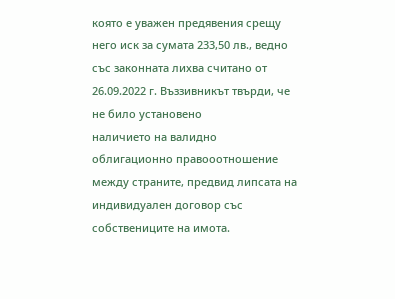която е уважен предявения срещу него иск за сумата 233,50 лв., ведно
със законната лихва считано от 26.09.2022 г. Въззивникът твърди, че не било установено
наличието на валидно облигационно правооотношение между страните, предвид липсата на
индивидуален договор със собствениците на имота.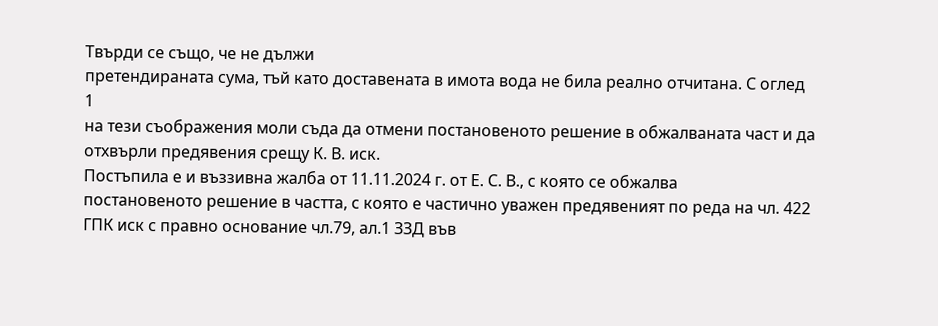Твърди се също, че не дължи
претендираната сума, тъй като доставената в имота вода не била реално отчитана. С оглед
1
на тези съображения моли съда да отмени постановеното решение в обжалваната част и да
отхвърли предявения срещу К. В. иск.
Постъпила е и въззивна жалба от 11.11.2024 г. от Е. С. В., с която се обжалва
постановеното решение в частта, с която е частично уважен предявеният по реда на чл. 422
ГПК иск с правно основание чл.79, ал.1 ЗЗД във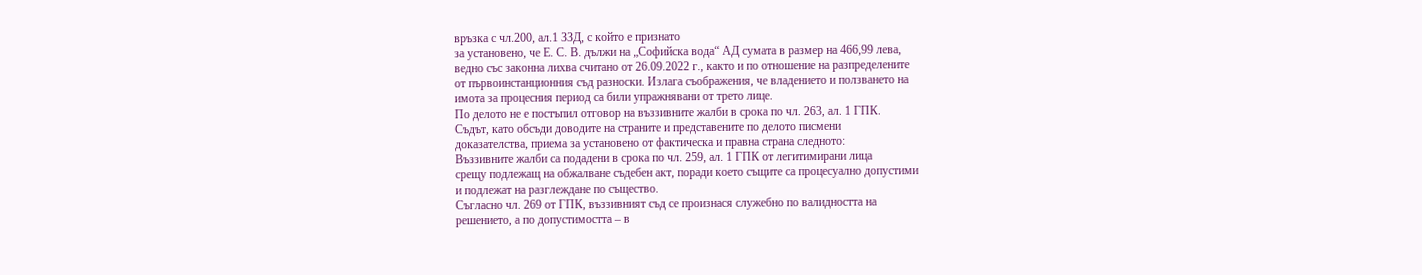връзка с чл.200, ал.1 ЗЗД, с който е признато
за установено, че Е. С. В. дължи на „Софийска вода“ АД сумата в размер на 466,99 лева,
ведно със законна лихва считано от 26.09.2022 г., както и по отношение на разпределените
от първоинстанционния съд разноски. Излага съображения, че владението и ползването на
имота за процесния период са били упражнявани от трето лице.
По делото не е постъпил отговор на въззивните жалби в срока по чл. 263, ал. 1 ГПК.
Съдът, като обсъди доводите на страните и представените по делото писмени
доказателства, приема за установено от фактическа и правна страна следното:
Въззивните жалби са подадени в срока по чл. 259, ал. 1 ГПК от легитимирани лица
срещу подлежащ на обжалване съдебен акт, поради което същите са процесуално допустими
и подлежат на разглеждане по същество.
Съгласно чл. 269 от ГПК, въззивният съд се произнася служебно по валидността на
решението, а по допустимостта – в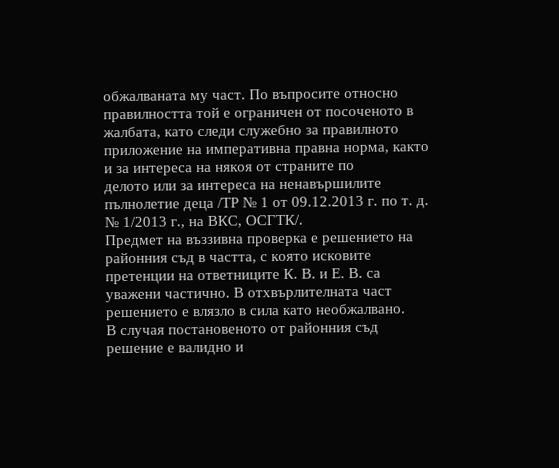обжалваната му част. По въпросите относно
правилността той е ограничен от посоченото в жалбата, като следи служебно за правилното
приложение на императивна правна норма, както и за интереса на някоя от страните по
делото или за интереса на ненавършилите пълнолетие деца /ТР № 1 от 09.12.2013 г. по т. д.
№ 1/2013 г., на ВКС, ОСГТК/.
Предмет на въззивна проверка е решението на районния съд в частта, с която исковите
претенции на ответниците К. В. и Е. В. са уважени частично. В отхвърлителната част
решението е влязло в сила като необжалвано.
В случая постановеното от районния съд решение е валидно и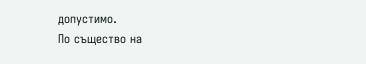допустимо.
По същество на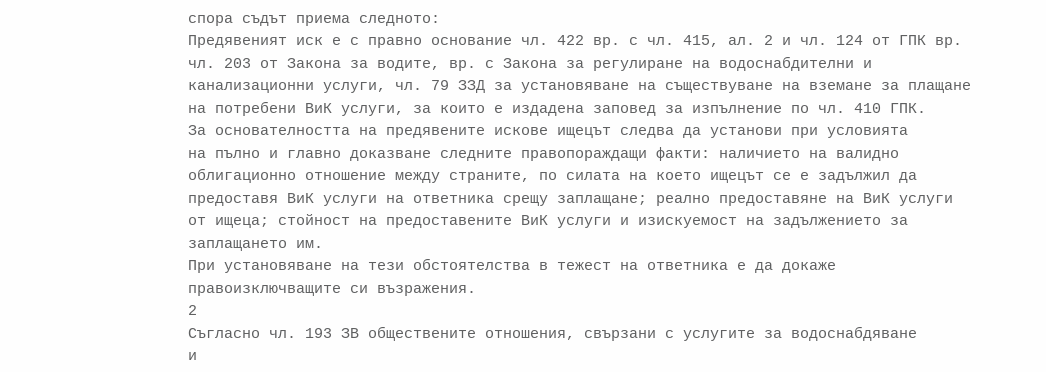спора съдът приема следното:
Предявеният иск е с правно основание чл. 422 вр. с чл. 415, ал. 2 и чл. 124 от ГПК вр.
чл. 203 от Закона за водите, вр. с Закона за регулиране на водоснабдителни и
канализационни услуги, чл. 79 ЗЗД за установяване на съществуване на вземане за плащане
на потребени ВиК услуги, за които е издадена заповед за изпълнение по чл. 410 ГПК.
За основателността на предявените искове ищецът следва да установи при условията
на пълно и главно доказване следните правопораждащи факти: наличието на валидно
облигационно отношение между страните, по силата на което ищецът се е задължил да
предоставя ВиК услуги на ответника срещу заплащане; реално предоставяне на ВиК услуги
от ищеца; стойност на предоставените ВиК услуги и изискуемост на задължението за
заплащането им.
При установяване на тези обстоятелства в тежест на ответника е да докаже
правоизключващите си възражения.
2
Съгласно чл. 193 ЗВ обществените отношения, свързани с услугите за водоснабдяване
и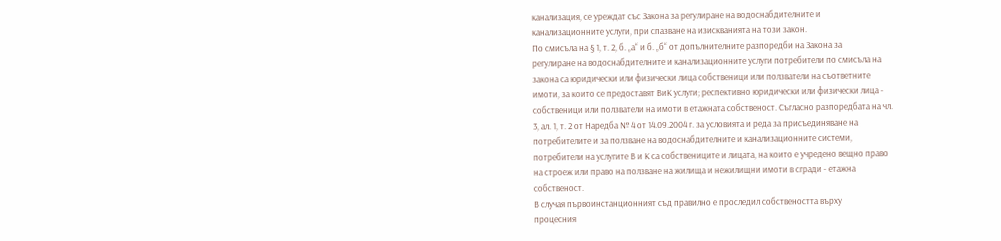канализация, се уреждат със Закона за регулиране на водоснабдителните и
канализационните услуги, при спазване на изискванията на този закон.
По смисъла на § 1, т. 2, б. „а“ и б. „б“ от допълнителните разпоредби на Закона за
регулиране на водоснабдителните и канализационните услуги потребители по смисъла на
закона са юридически или физически лица собственици или ползватели на съответните
имоти, за които се предоставят ВиК услуги; респективно юридически или физически лица -
собственици или ползватели на имоти в етажната собственост. Съгласно разпоредбата на чл.
3, ал. 1, т. 2 от Наредба № 4 от 14.09.2004 г. за условията и реда за присъединяване на
потребителите и за ползване на водоснабдителните и канализационните системи,
потребители на услугите В и К са собствениците и лицата, на които е учредено вещно право
на строеж или право на ползване на жилища и нежилищни имоти в сгради - етажна
собственост.
В случая първоинстанционният съд правилно е проследил собствеността върху
процесния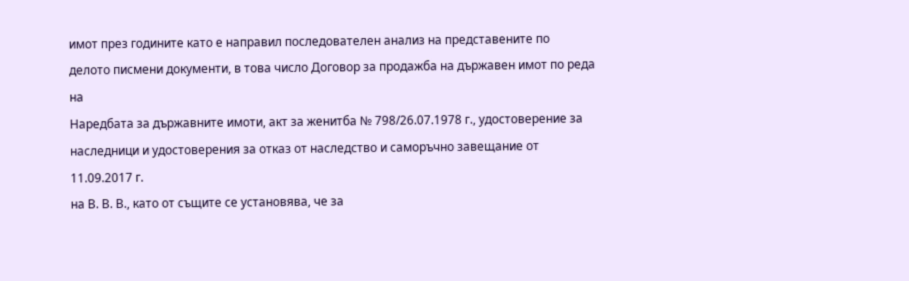имот през годините като е направил последователен анализ на представените по
делото писмени документи, в това число Договор за продажба на държавен имот по реда на
Наредбата за държавните имоти, акт за женитба № 798/26.07.1978 г., удостоверение за
наследници и удостоверения за отказ от наследство и саморъчно завещание от 11.09.2017 г.
на В. В. В., като от същите се установява, че за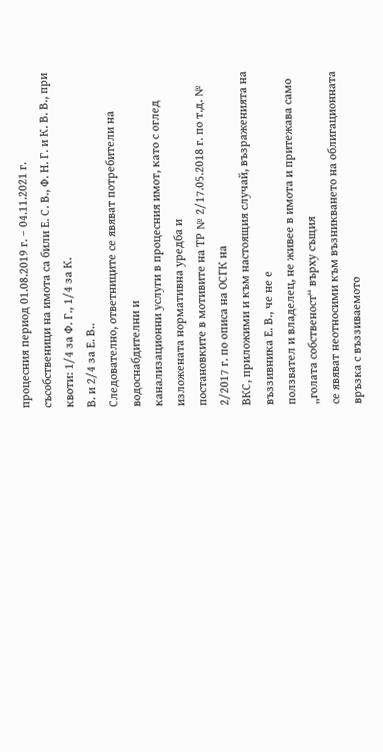процесния период 01.08.2019 г. – 04.11.2021 г.
съсобственици на имота са били Е. С. В., Ф. Н. Г. и К. В. В., при квоти: 1/4 за Ф. Г., 1/4 за К.
В. и 2/4 за Е. В..
Следователно, ответниците се явяват потребители на водоснабдителни и
канализационни услуги в процесния имот, като с оглед изложената нормативна уредба и
постановките в мотивите на ТР № 2/17.05.2018 г. по т.д. № 2/2017 г. по описа на ОСГК на
ВКС, приложими и към настоящия случай, възраженията на въззивника Е. В., че не е
ползвател и владелец, не живее в имота и притежава само „голата собственост“ върху същия
се явяват неотносими към възникването на облигационната връзка с въззиваемото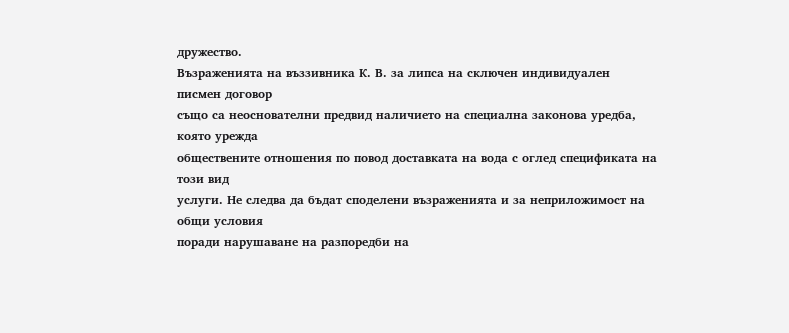дружество.
Възраженията на въззивника К. В. за липса на сключен индивидуален писмен договор
също са неоснователни предвид наличието на специална законова уредба, която урежда
обществените отношения по повод доставката на вода с оглед спецификата на този вид
услуги. Не следва да бъдат споделени възраженията и за неприложимост на общи условия
поради нарушаване на разпоредби на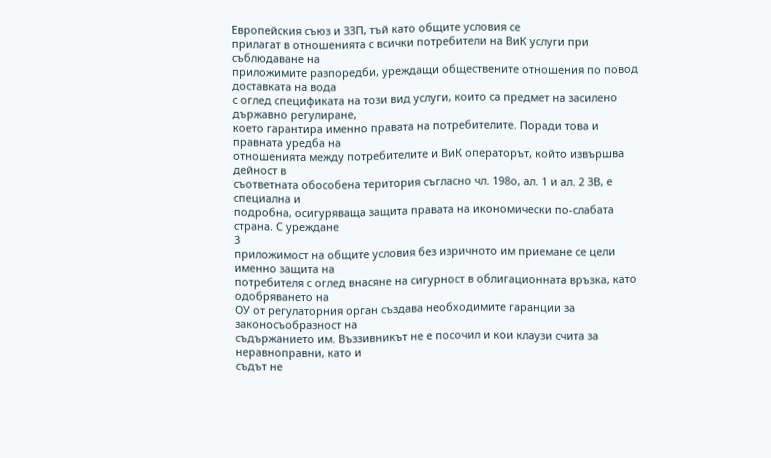Европейския съюз и ЗЗП, тъй като общите условия се
прилагат в отношенията с всички потребители на ВиК услуги при съблюдаване на
приложимите разпоредби, уреждащи обществените отношения по повод доставката на вода
с оглед спецификата на този вид услуги, които са предмет на засилено държавно регулиране,
което гарантира именно правата на потребителите. Поради това и правната уредба на
отношенията между потребителите и ВиК операторът, който извършва дейност в
съответната обособена територия съгласно чл. 198о, ал. 1 и ал. 2 ЗВ, е специална и
подробна, осигуряваща защита правата на икономически по-слабата страна. С уреждане
3
приложимост на общите условия без изричното им приемане се цели именно защита на
потребителя с оглед внасяне на сигурност в облигационната връзка, като одобряването на
ОУ от регулаторния орган създава необходимите гаранции за законосъобразност на
съдържанието им. Въззивникът не е посочил и кои клаузи счита за неравноправни, като и
съдът не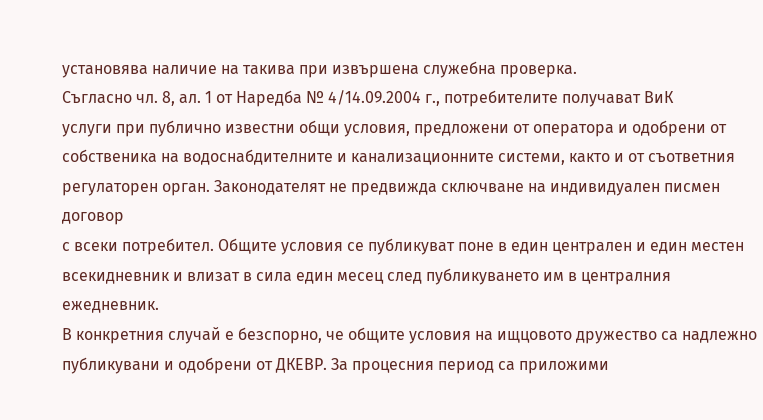установява наличие на такива при извършена служебна проверка.
Съгласно чл. 8, ал. 1 от Наредба № 4/14.09.2004 г., потребителите получават ВиК
услуги при публично известни общи условия, предложени от оператора и одобрени от
собственика на водоснабдителните и канализационните системи, както и от съответния
регулаторен орган. Законодателят не предвижда сключване на индивидуален писмен договор
с всеки потребител. Общите условия се публикуват поне в един централен и един местен
всекидневник и влизат в сила един месец след публикуването им в централния ежедневник.
В конкретния случай е безспорно, че общите условия на ищцовото дружество са надлежно
публикувани и одобрени от ДКЕВР. За процесния период са приложими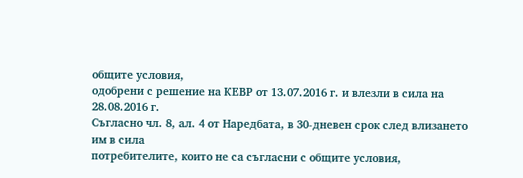общите условия,
одобрени с решение на КЕВР от 13.07.2016 г. и влезли в сила на 28.08.2016 г.
Съгласно чл. 8, ал. 4 от Наредбата, в 30-дневен срок след влизането им в сила
потребителите, които не са съгласни с общите условия,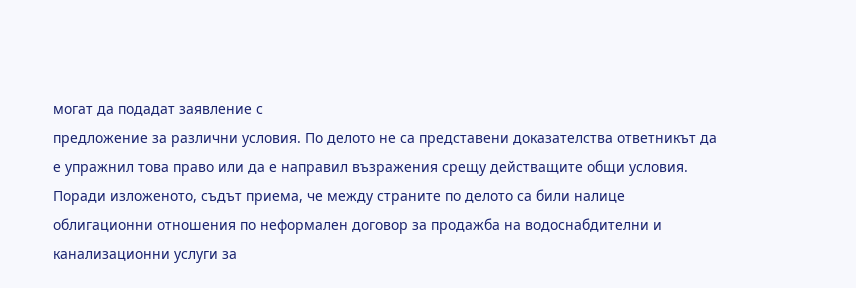могат да подадат заявление с
предложение за различни условия. По делото не са представени доказателства ответникът да
е упражнил това право или да е направил възражения срещу действащите общи условия.
Поради изложеното, съдът приема, че между страните по делото са били налице
облигационни отношения по неформален договор за продажба на водоснабдителни и
канализационни услуги за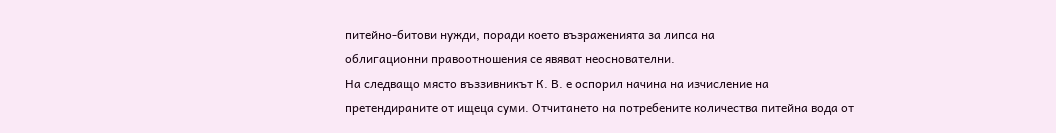питейно-битови нужди, поради което възраженията за липса на
облигационни правоотношения се явяват неоснователни.
На следващо място въззивникът К. В. е оспорил начина на изчисление на
претендираните от ищеца суми. Отчитането на потребените количества питейна вода от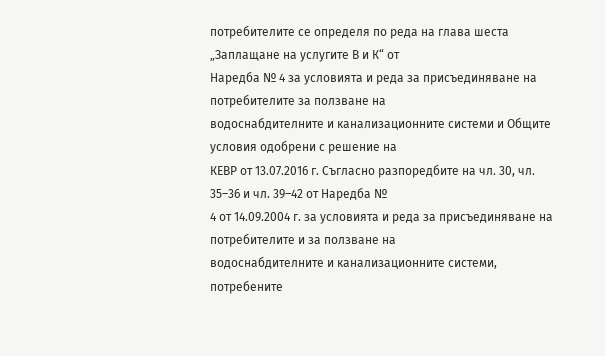потребителите се определя по реда на глава шеста „Заплащане на услугите В и К“ от
Наредба № 4 за условията и реда за присъединяване на потребителите за ползване на
водоснабдителните и канализационните системи и Общите условия одобрени с решение на
КЕВР от 13.07.2016 г. Съгласно разпоредбите на чл. 30, чл. 35–36 и чл. 39–42 от Наредба №
4 от 14.09.2004 г. за условията и реда за присъединяване на потребителите и за ползване на
водоснабдителните и канализационните системи, потребените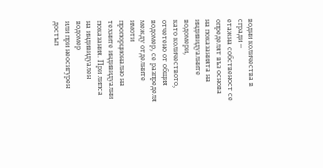водни количества в сгради –
етажна собственост се определят въз основа на показанията на индивидуалните водомери,
като количеството, отчетено от общия водомер, се разпределя между отделните имоти
пропорционално на техните индивидуални показания. При липса на индивидуален водомер
или при неосигурен достъп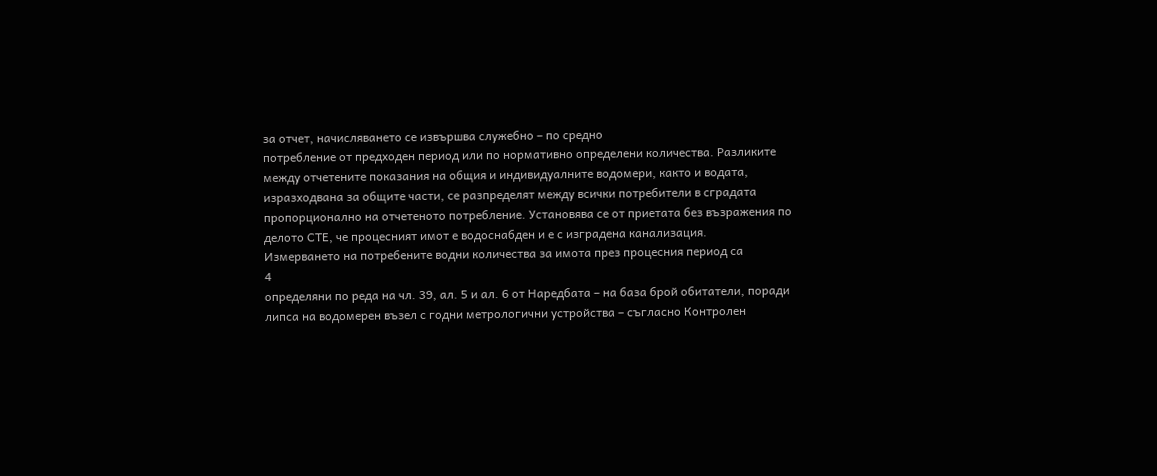за отчет, начисляването се извършва служебно – по средно
потребление от предходен период или по нормативно определени количества. Разликите
между отчетените показания на общия и индивидуалните водомери, както и водата,
изразходвана за общите части, се разпределят между всички потребители в сградата
пропорционално на отчетеното потребление. Установява се от приетата без възражения по
делото СТЕ, че процесният имот е водоснабден и е с изградена канализация.
Измерването на потребените водни количества за имота през процесния период са
4
определяни по реда на чл. 39, ал. 5 и ал. 6 от Наредбата – на база брой обитатели, поради
липса на водомерен възел с годни метрологични устройства – съгласно Контролен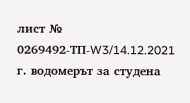лист №
0269492-ТП-W3/14.12.2021 г. водомерът за студена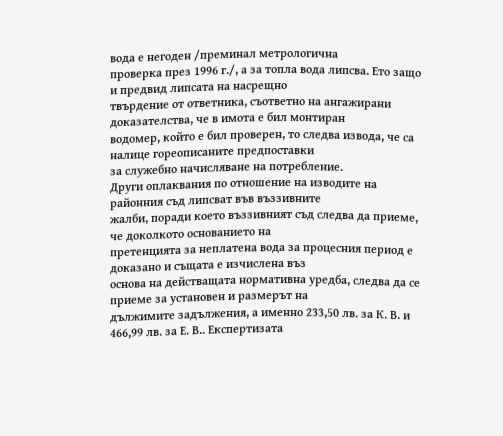вода е негоден /преминал метрологична
проверка през 1996 г./, а за топла вода липсва. Eто защо и предвид липсата на насрещно
твърдение от ответника, съответно на ангажирани доказателства, че в имота е бил монтиран
водомер, който е бил проверен, то следва извода, че са налице гореописаните предпоставки
за служебно начисляване на потребление.
Други оплаквания по отношение на изводите на районния съд липсват във въззивните
жалби, поради което въззивният съд следва да приеме, че доколкото основанието на
претенцията за неплатена вода за процесния период е доказано и същата е изчислена въз
основа на действащата нормативна уредба, следва да се приеме за установен и размерът на
дължимите задължения, а именно 233,50 лв. за К. В. и 466,99 лв. за Е. В.. Експертизата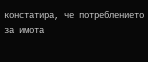констатира, че потреблението за имота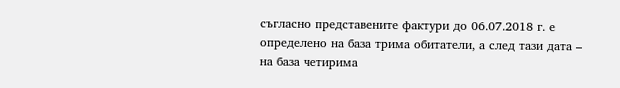съгласно представените фактури до 06.07.2018 г. е
определено на база трима обитатели, а след тази дата – на база четирима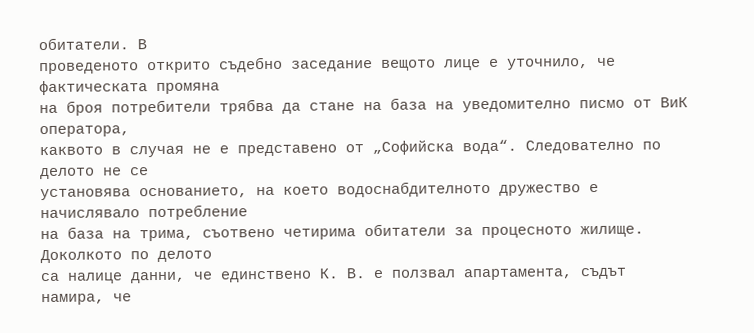обитатели. В
проведеното открито съдебно заседание вещото лице е уточнило, че фактическата промяна
на броя потребители трябва да стане на база на уведомително писмо от ВиК оператора,
каквото в случая не е представено от „Софийска вода“. Следователно по делото не се
установява основанието, на което водоснабдителното дружество е начислявало потребление
на база на трима, съотвено четирима обитатели за процесното жилище. Доколкото по делото
са налице данни, че единствено К. В. е ползвал апартамента, съдът намира, че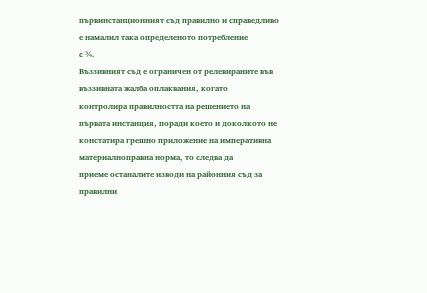първинстанционният съд правилно и справедливо е намалил така определеното потребление
с ¾.
Въззивният съд е ограничен от релевираните във въззивната жалба оплаквания, когато
контролира правилността на решението на първата инстанция, поради което и доколкото не
констатира грешно приложение на императивна материалноправна норма, то следва да
приеме останалите изводи на районния съд за правилни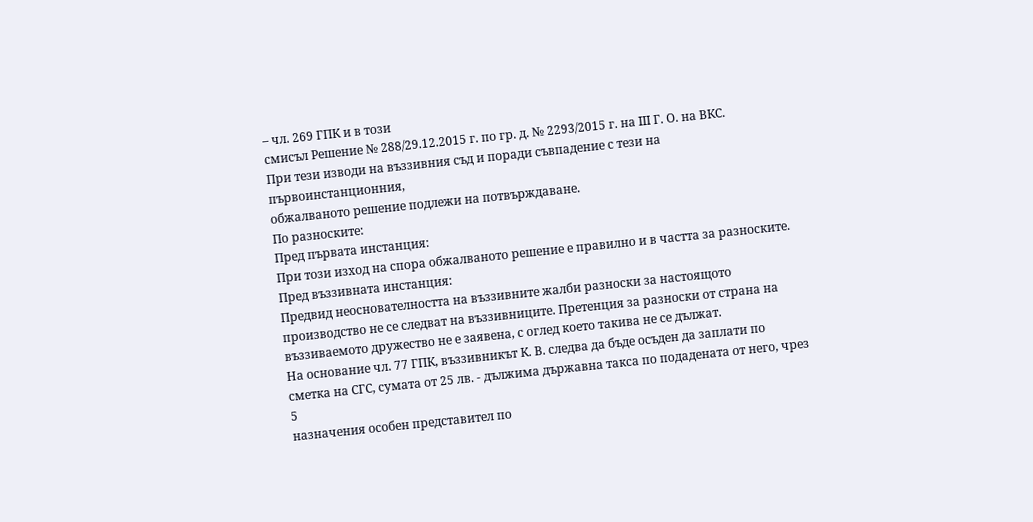– чл. 269 ГПК и в този
смисъл Решение № 288/29.12.2015 г. по гр. д. № 2293/2015 г. на III Г. О. на ВКС.
При тези изводи на въззивния съд и поради съвпадение с тези на първоинстанционния,
обжалваното решение подлежи на потвърждаване.
По разноските:
Пред първата инстанция:
При този изход на спора обжалваното решение е правилно и в частта за разноските.
Пред въззивната инстанция:
Предвид неоснователността на въззивните жалби разноски за настоящото
производство не се следват на въззивниците. Претенция за разноски от страна на
въззиваемото дружество не е заявена, с оглед което такива не се дължат.
На основание чл. 77 ГПК, въззивникът К. В. следва да бъде осъден да заплати по
сметка на СГС, сумата от 25 лв. - дължима държавна такса по подадената от него, чрез
5
назначения особен представител по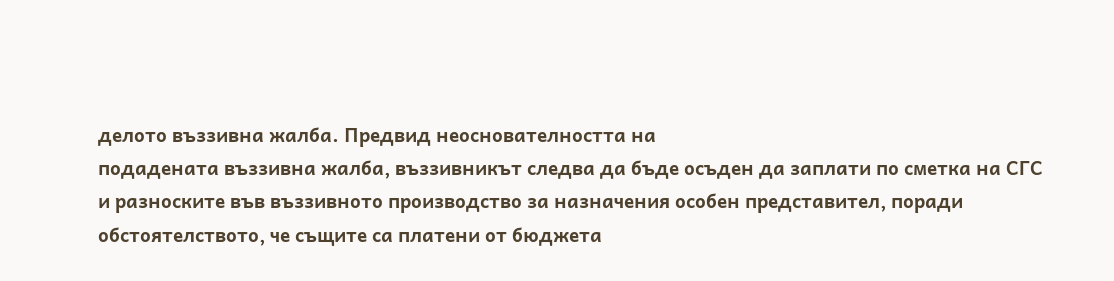делото въззивна жалба. Предвид неоснователността на
подадената въззивна жалба, въззивникът следва да бъде осъден да заплати по сметка на СГС
и разноските във въззивното производство за назначения особен представител, поради
обстоятелството, че същите са платени от бюджета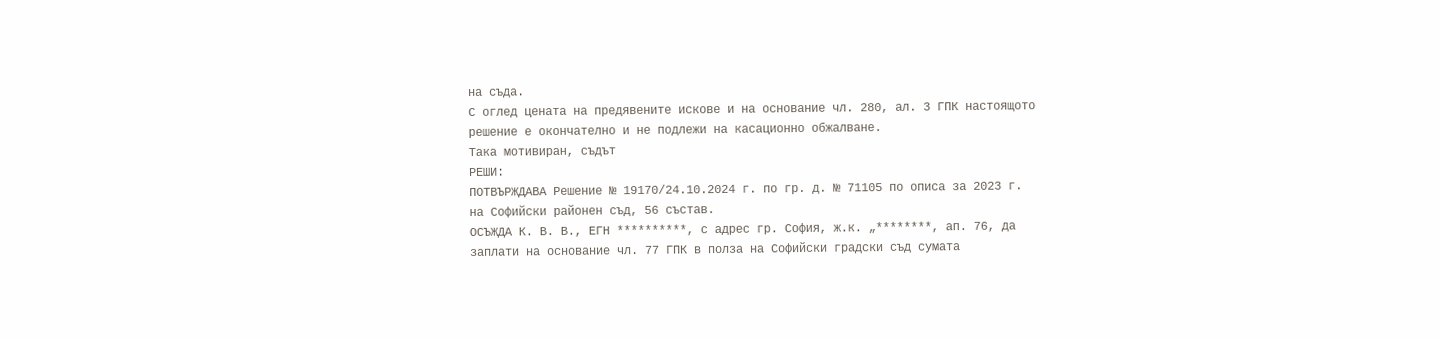на съда.
С оглед цената на предявените искове и на основание чл. 280, ал. 3 ГПК настоящото
решение е окончателно и не подлежи на касационно обжалване.
Така мотивиран, съдът
РЕШИ:
ПОТВЪРЖДАВА Решение № 19170/24.10.2024 г. по гр. д. № 71105 по описа за 2023 г.
на Софийски районен съд, 56 състав.
ОСЪЖДА К. В. В., ЕГН **********, с адрес гр. София, ж.к. „********, ап. 76, да
заплати на основание чл. 77 ГПК в полза на Софийски градски съд сумата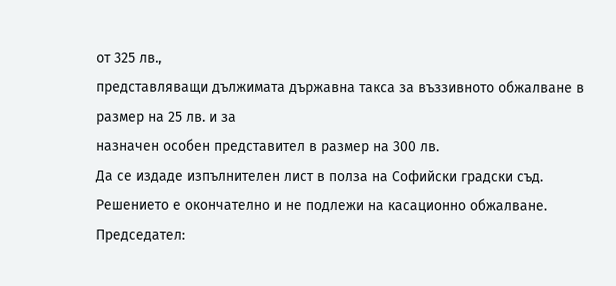от 325 лв.,
представляващи дължимата държавна такса за въззивното обжалване в размер на 25 лв. и за
назначен особен представител в размер на 300 лв.
Да се издаде изпълнителен лист в полза на Софийски градски съд.
Решението е окончателно и не подлежи на касационно обжалване.
Председател: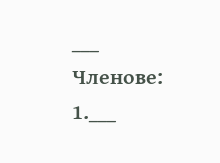___
Членове:
1.___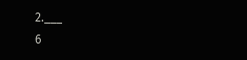2.___
6